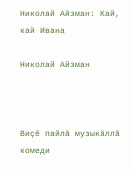Николай Айзман: Кай, кай Ивана

Николай Айзман



Виçĕ пайлă музыкăллă комеди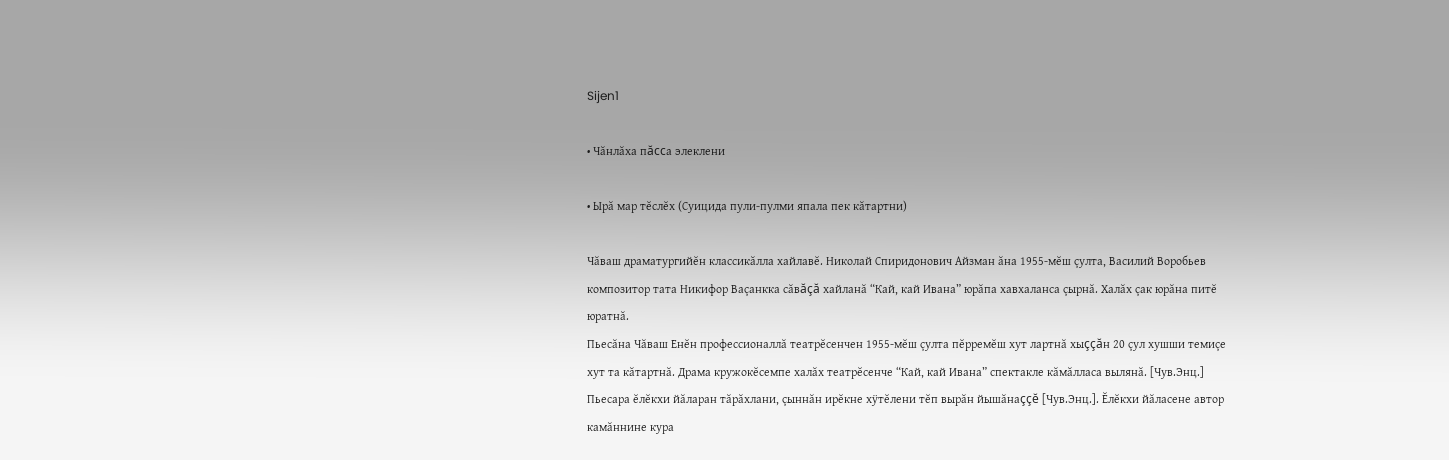Sijen1

• Чăнлăха пăccа элеклени

• Ырă мар тĕслĕх (Суицида пули-пулми япала пек кăтартни)

Чăваш драматургийĕн классикăлла хайлавĕ. Николай Спиридонович Айзман ăна 1955-мĕш çулта, Василий Воробьев композитор тата Никифор Ваçанкка сăвăçă хайланă “Кай, кай Ивана” юрăпа хавхаланса çырнă. Халăх çак юрăна питĕ юратнă.
Пьесăна Чăваш Енĕн профессионаллă театрĕсенчен 1955-мĕш çулта пĕрремĕш хут лартнă хыççăн 20 çул хушши темиçе хут та кăтартнă. Драма кружокĕсемпе халăх театрĕсенче “Кай, кай Ивана” спектакле кăмăлласа вылянă. [Чув.Энц.]
Пьесара ĕлĕкхи йăларан тăрăхлани, çыннăн ирĕкне хÿтĕлени тĕп вырăн йышăнаççĕ [Чув.Энц.]. Ĕлĕкхи йăласене автор камăннине кура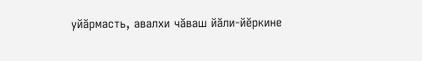уйăрмасть, авалхи чăваш йăли-йĕркине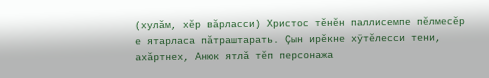(хулăм, хĕр вăрласси) Христос тĕнĕн паллисемпе пĕлмесĕр е ятарласа пăтраштарать. Çын ирĕкне хÿтĕлесси тени, ахăртнех, Анюк ятлă тĕп персонажа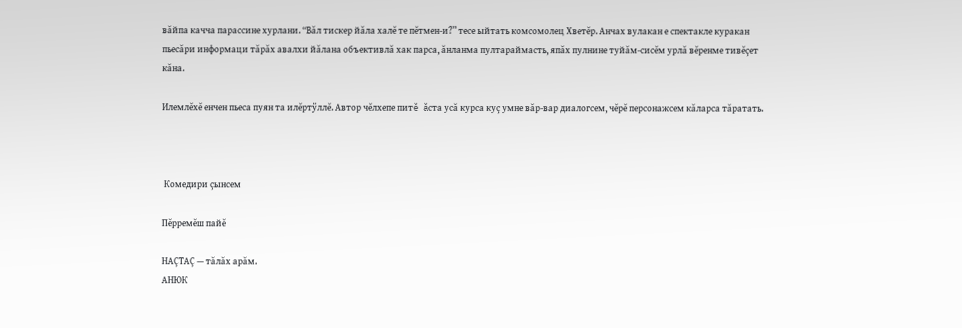вăйпа качча парассине хурлани. “Вăл тискер йăла халĕ те пĕтмен-и?” тесе ыйтать комсомолец Хветĕр. Анчах вулакан е спектакле куракан пьесăри информаци тăрăх авалхи йăлана объективлă хак парса, ăнланма пултараймасть, япăх пулнине туйăм-сисĕм урлă вĕренме тивĕçет кăна.

Илемлĕхĕ енчен пьеса пуян та илĕртÿллĕ. Автор чĕлхепе питĕ ăста усă курса куç умне вăр-вар диалогсем, чĕрĕ персонажсем кăларса тăратать.



 Комедири çынсем

Пĕрремĕш пайĕ

НАÇТАÇ — тăлăх арăм.
АНЮК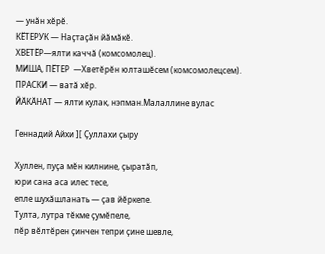— унăн хĕрĕ.
КĔТЕРУК — Наçтаçăн йăмăкĕ.
ХВЕТĔР—ялти каччă (комсомолец).
МИША, ПĔТЕР  —Хветĕрĕн юлташĕсем (комсомолецсем).
ПРАСКИ — ватă хĕр.
ЙĂКĂНАТ — ялти кулак, нэпман.Малаллине вулас

Геннадий Айхи ][ Çуллахи çыру

Хуллен, пуçа мĕн килнине, çыратăп,
юри сана аса илес тесе,
епле шухăшланать — çав йĕркепе.
Тулта, лутра тĕкме çумĕпеле,
пĕр вĕлтĕрен çинчен тепри çине шевле,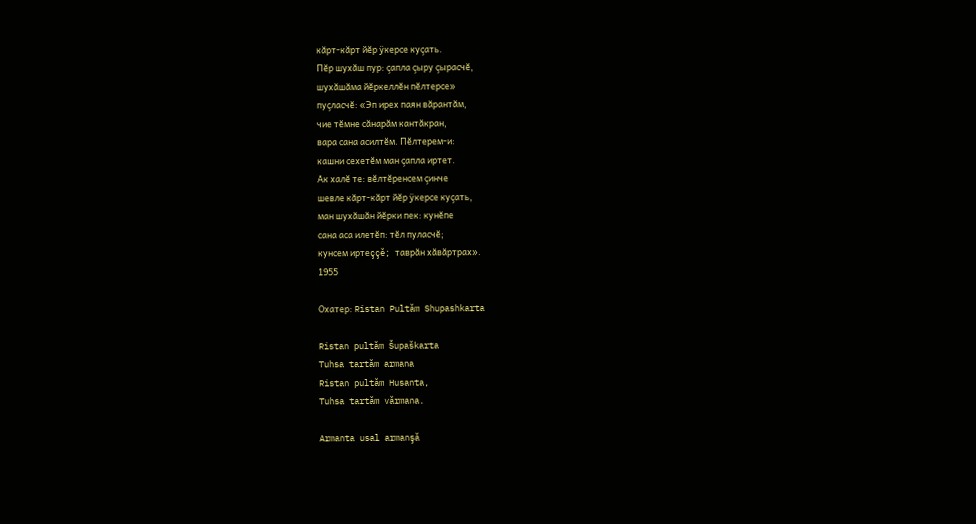кăрт-кăрт йĕр ÿкерсе куçать.
Пĕр шухăш пур: çапла çыру çырасчĕ,
шухăшăма йĕркеллĕн пĕлтерсе»
пуçласчĕ: «Эп ирех паян вăрантăм,
чие тĕмне сăнарăм кантăкран,
вара сана асилтĕм. Пĕлтерем-и:
кашни сехетĕм ман çапла иртет.
Ак халĕ те: вĕлтĕренсем çинче
шевле кăрт-кăрт йĕр ÿкерсе куçать,
ман шухăшăн йĕрки пек: кунĕпе
сана аса илетĕп: тĕл пуласчĕ;
кунсем иртеççĕ; таврăн хăвăртрах».
1955

Охатер: Ristan Pultăm Shupashkarta

Ristan pultăm Šupaškarta
Tuhsa tartăm armana
Ristan pultăm Husanta,
Tuhsa tartăm vărmana.

Armanta usal armanşă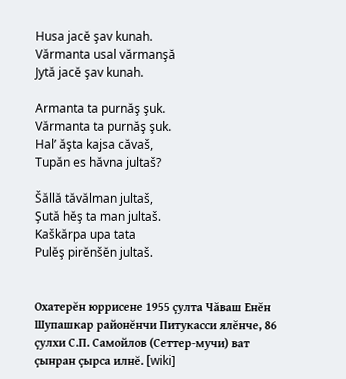Husa jacĕ şav kunah.
Vărmanta usal vărmanşă
Jytă jacĕ şav kunah.

Armanta ta purnăş şuk.
Vărmanta ta purnăş şuk.
Hal’ ăşta kajsa căvaš,
Tupăn es hăvna jultaš?

Šăllă tăvălman jultaš,
Şută hĕş ta man jultaš.
Kaškărpa upa tata
Pulĕş pirĕnšĕn jultaš.


Охатерĕн юррисене 1955 çулта Чăваш Енĕн Шупашкар районĕнчи Питукасси ялĕнче, 86 çулхи С.П. Самойлов (Сеттер-мучи) ват çынран çырса илнĕ. [wiki]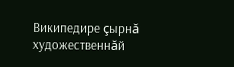Википедире çырнă художественнăй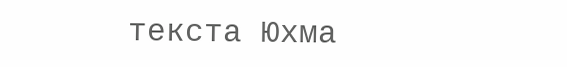текста Юхма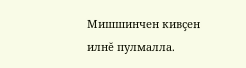Мишшинчен кивçен илнĕ пулмалла.